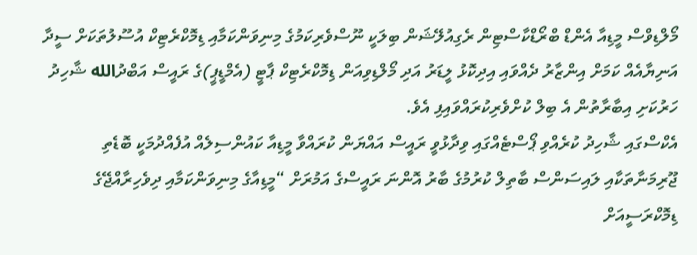މޯލްޑިވްސް މީޑިއާ އެންޑް ބްރޯޑްކާސްޓިން ރެގިއުލޭޝަން ބިލަކީ ނޫސްވެރިކަމުގެ މިނިވަންކަމާއި ޑިމޮކްރެޓިކް އުސޫލުތަކަށް ސީދާ އަނިޔާއެއް ކަމަށް އިންޒާރު ދެއްވައި އިދިކޮޅު ލީޑަރު އަދި މޯލްޑިވިއަން ޑިމޮކްރެޓިކް ޕާޓީ (އެމްޑީޕީ)ގެ ރައީސް އަބްދުالله ޝާހިދު ހަރުކަށި އިބާރާތުން އެ ބިލް ކުށްވެރިކުރައްވައިފި އެވެ.
އެކްސްގައި ޝާހިދު ކުރެއްވި ޕޯސްޓެއްގައި ވިދާޅުވީ ރައީސް އައްޔަން ކުރައްވާ މީޑިއާ ކައުންސިލެއް އުފެއްދުމަކީ ބޮޑެތި ޖޫރިމަނާތަކާއި ލައިސަންސް ބާތިލް ކުރުމުގެ ބާރު އޮންނަ ރައީސްގެ އަމުރަށް “މީޑިއާގެ މިނިވަންކަމާއި ދިވެހިރާއްޖޭގެ ޑިމޮކްރަސީއަށް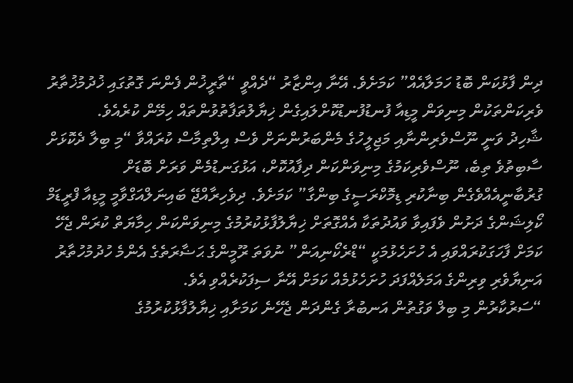ދިން ފާޅުކަން ބޮޑު ހަމަލާއެއް” ކަމަށެވެ. އޭނާ އިންޒާރު “ދެއްވީ “ތާރީޚުން ފެންނަ ގޮތުގައި ޚުދުމުޚުތާރު ވެރިކަންތަކުން މިނިވަން މީޑިއާ ފުނޑުފުނޑުކޮށްލައިގެން ޚިޔާލުތަފާތުވުންތައް ހިމޭން ކުރެއެވެ.
ޝާހިދު ވަނީ ނޫސްވެރިންނާއި މަޖިލީހުގެ މެންބަރުންނަށް ވެސް އިލްތިމާސް ކުރައްވާ “މި ބިލާ ދެކޮޅަށް ސާބިތުވެ ތިބެ، ނޫސްވެރިކަމުގެ މިނިވަންކަން ދިފާއުކޮށް، އަޅުގަނޑުމެން ވަރަށް ބޮޑަށް ގުރުބާނީއެއްވެގެން ބިނާކުރި ޑިމޮކްރަސީގެ ބިންގާ” ކަމަށެވެ. ދިވެހިރާއްޖޭ ބައިނަލްއަގްވާމީ މީޑިއާ ފްރީޑަމް ކޯލިޝަންގެ ދަށުން ވެފައިވާ ވައުދުތަކާ އެއްގޮތަށް ޚިޔާލުފާޅުކުރުމުގެ މިނިވަންކަން ހިމާޔަތް ކުރަން ޖެހޭ ކަމަށް ފާހަގަކުރައްވައި އެ ހުށަހެޅުމަކީ “ޑްރެކޯނިއަން” ނުވަތަ ރޫމީންގެ ޙަޟާރަތެގެ އެންމެ ހުދުމުހުތާރު އަނިޔާވެރި ވިރިންގެ އަމަލެއްފަދަ ހުށަހެޅުމެއް ކަމަށް އޭނާ ސިފަކުރެއްވި އެވެ.
“ސަރުކާރުން މި ބިލް ވަގުތުން އަނބުރާ ގެންދަން ޖެހޭނެ ކަމަށާއި ޚިޔާލުފާޅުކުރުމުގެ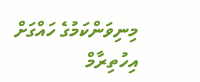މިނިވަންކަމުގެ ހައްގަށް އިހުތިރާމް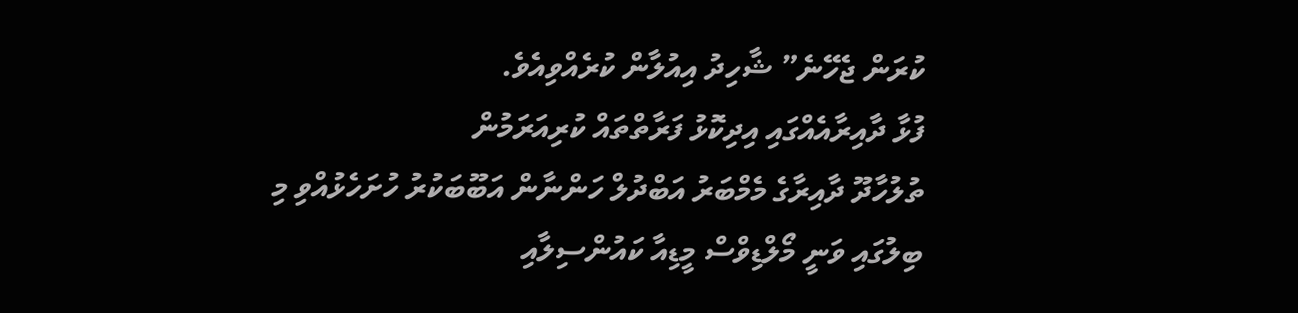ކުރަން ޖެހޭނެ” ޝާހިދު އިއުލާން ކުރެއްވިއެވެ.
ފުޅާ ދާއިރާއެއްގައި އިދިކޮޅު ފަރާތްތައް ކުރިއަރަމުން
ތުލުހާދޫ ދާއިރާގެ މެމްބަރު އަބްދުލް ހަންނާން އަބޫބަކުރު ހުށަހެޅުއްވި މި ބިލުގައި ވަނީ މޯލްޑިވްސް މީޑިއާ ކައުންސިލާއި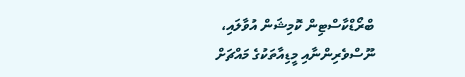ބްރޯޑްކާސްޓިން ކޮމިޝަން އުވާލައި، ނޫސްވެރިންނާއި މީޑިއާތަކުގެ މައްޗަށް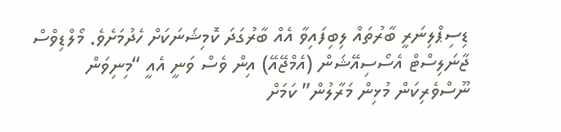ޑިސިޕްލިނަރީ ބާރުތައް ލިބިފައިވާ އެއް ބާރުގަދަ ކޮމިޝަނަކަށް ހެދުމަށެވެ. މޯލްޑިވްސް ޖާނަލިސްޓް އެސޯސިއޭޝަން (އެމްޖޭއޭ) އިން ވެސް ވަނީ އެއީ “މިނިވަން ނޫސްވެރިކަން މުޅިން މަރާލުން” ކަމަށް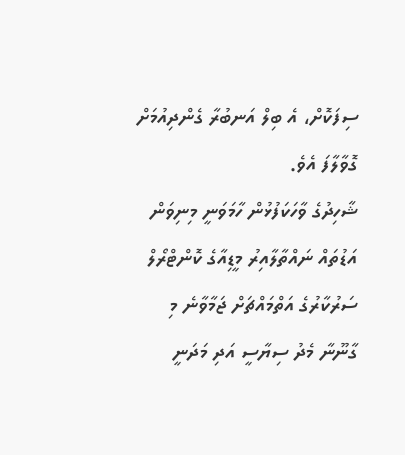ސިފަކޮށް، އެ ބިލް އަނބުރާ ގެންދިއުމަށް ގޮވާލާފަ އެވެ.
ޝާހިދުގެ ވާހަކަފުޅުން ހާމަވަނީ މިނިވަން އަޑުތައް ނައްތާލާއިރު މީޑިއާގެ ކޮންޓްރޯލް ސަރުކާރުގެ އަތްމައްޗަށް ޖަމާވާނެ މި ގާނޫނާ މެދު ސިޔާސީ އަދި މަދަނީ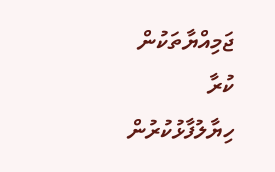ޖަމިއްޔާތަކުން ކުރާ ހިޔާލުފާޅުކުރުން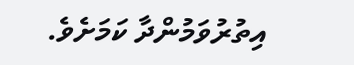އިތުރުވަމުންދާ ކަމަށެވެ.